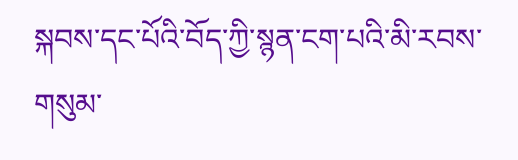སྐབས་དང་པོའི་བོད་ཀྱི་སྙན་ངག་པའི་མི་རབས་གསུམ་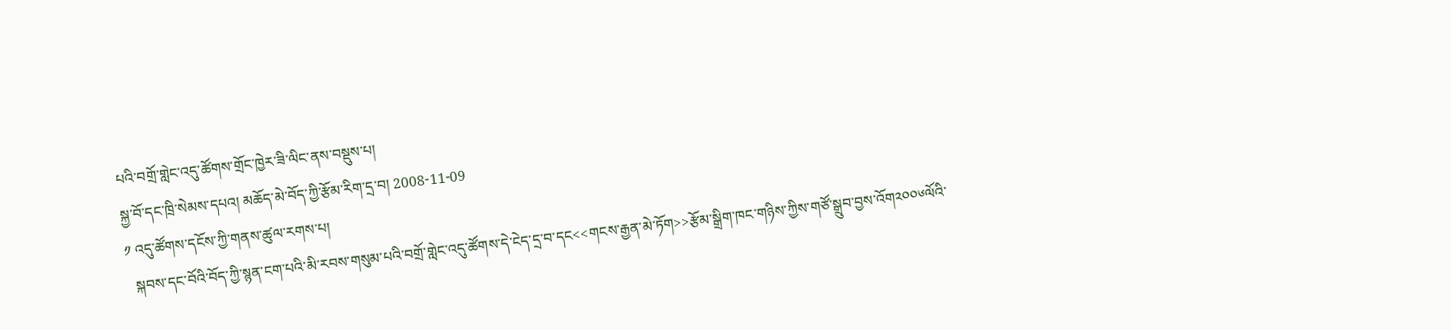པའི་བགྲོ་གླེང་འདུ་ཚོགས་གྲོང་ཁྱེར་ཟི་ལིང་ནས་བསྡུས་པ།
སྐྱ་བོ་དང་ཁྲི་སེམས་དཔའ། མཆོད་མེ་བོད་ཀྱི་རྩོམ་རིག་དྲ་བ། 2008-11-09
༡ འདུ་ཚོགས་དངོས་ཀྱི་གནས་ཚུལ་རགས་པ།
  སྐབས་དང་བོའི་བོད་ཀྱི་སྙན་ངག་པའི་མི་རབས་གསུམ་པའི་བགྲོ་གླེང་འདུ་ཚོགས་དེ་ངེད་དྲ་བ་དང<<གངས་རྒྱན་མེ་ཏོག>>རྩོམ་སྒྲིག་ཁང་གཉིས་ཀྱིས་གཙོ་སྒྲུབ་བྱས་འོག༢༠༠༦ལོའི་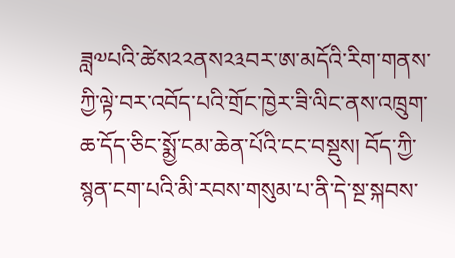ཟླ༧པའི་ཚེས༢༢ནས༢༣བར་ཨ་མདོའི་རིག་གནས་ཀྱི་ལྟེ་བར་འབོད་པའི་གྲོང་ཁྱེར་ཟི་ལིང་ནས་འཁྲུག་ཆ་དོད་ཅིང་སྨྱོ་ངམ་ཆེན་པོའི་ངང་བསྡུས། བོད་ཀྱི་སྙན་ངག་པའི་མི་རབས་གསུམ་པ་ནི་དེ་སྔ་སྐབས་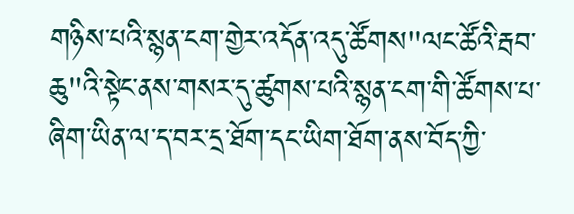གཉིས་པའི་སྙན་ངག་གྱེར་འདོན་འདུ་ཚོགས"ལང་ཚོའི་རྦབ་ཆུ"འི་སྟེང་ནས་གསར་དུ་ཚུགས་པའི་སྙན་ངག་གི་ཚོགས་པ་ཞིག་ཡིན་ལ་ད་བར་དྲ་ཐོག་དང་ཡིག་ཐོག་ནས་བོད་ཀྱི་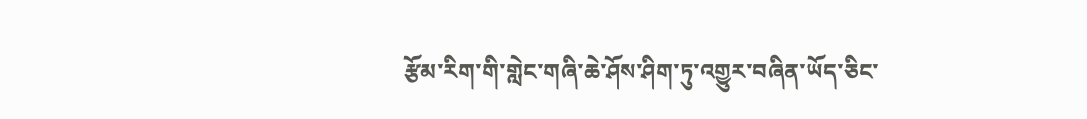རྩོམ་རིག་གི་གླེང་གཞི་ཆེ་ཤོས་ཤིག་ཏུ་འགྱུར་བཞིན་ཡོད་ཅིང་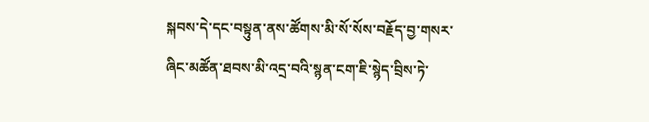སྐབས་དེ་དང་བསྟུན་ནས་ཚོགས་མི་སོ་སོས་བརྗོད་བྱ་གསར་ཞིང་མཚོན་ཐབས་མི་འདྲ་བའི་སྙན་ངག་ཇི་སྙེད་བྲིས་ཏེ་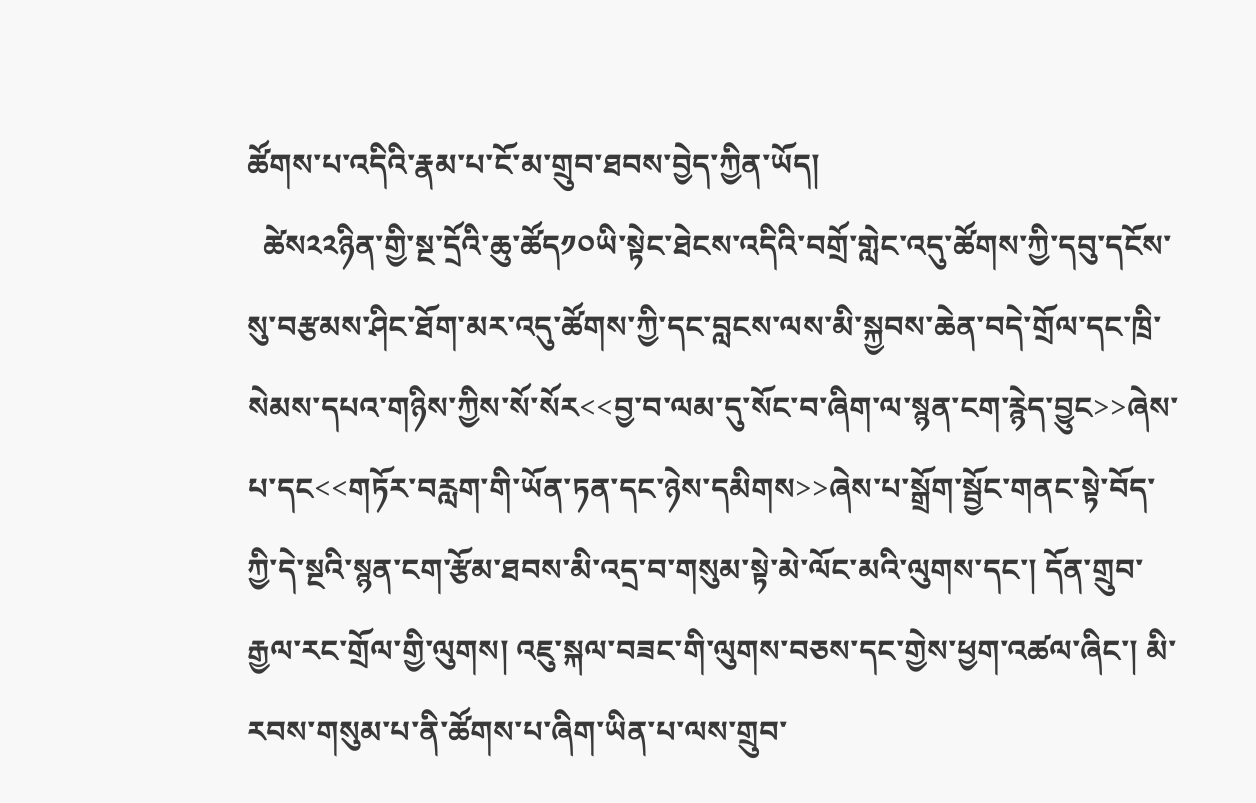ཚོགས་པ་འདིའི་རྣམ་པ་ངོ་མ་གྲུབ་ཐབས་བྱེད་ཀྱིན་ཡོད།
  ཚེས༢༢ཉིན་གྱི་སྔ་དྲོའི་ཆུ་ཚོད༡༠ཡི་སྟེང་ཐེངས་འདིའི་བགྲོ་གླེང་འདུ་ཚོགས་ཀྱི་དབུ་དངོས་སུ་བརྩམས་ཤིང་ཐོག་མར་འདུ་ཚོགས་ཀྱི་དང་བླངས་ལས་མི་སྐྱབས་ཆེན་བདེ་གྲོལ་དང་ཁྲི་སེམས་དཔའ་གཉིས་ཀྱིས་སོ་སོར<<བྱ་བ་ལམ་དུ་སོང་བ་ཞིག་ལ་སྙན་ངག་རྙེད་བྱུང>>ཞེས་པ་དང<<གཏོར་བརླག་གི་ཡོན་ཏན་དང་ཉེས་དམིགས>>ཞེས་པ་སྒྲོག་སྦྱོང་གནང་སྟེ་བོད་ཀྱི་དེ་སྔའི་སྙན་ངག་རྩོམ་ཐབས་མི་འདྲ་བ་གསུམ་སྟེ་མེ་ལོང་མའི་ལུགས་དང་། དོན་གྲུབ་རྒྱལ་རང་གྲོལ་གྱི་ལུགས། འཇུ་སྐལ་བཟང་གི་ལུགས་བཅས་དང་གྱེས་ཕྱག་འཚལ་ཞིང་། མི་རབས་གསུམ་པ་ནི་ཚོགས་པ་ཞིག་ཡིན་པ་ལས་གྲུབ་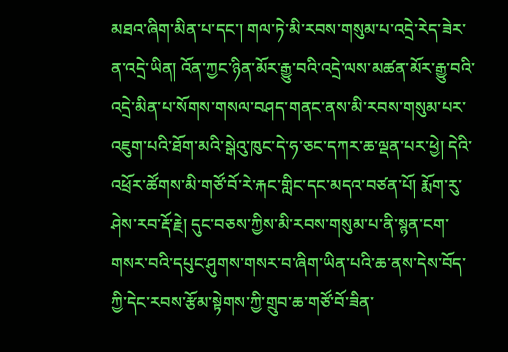མཐའ་ཞིག་མིན་པ་དང་། གལ་ཏེ་མི་རབས་གསུམ་པ་འདྲེ་རེད་ཟེར་ན་འདྲེ་ཡིན། འོན་ཀྱང་ཉིན་མོར་རྒྱུ་བའི་འདྲེ་ལས་མཚན་མོར་རྒྱུ་བའི་འདྲེ་མིན་པ་སོགས་གསལ་བཤད་གནང་ནས་མི་རབས་གསུམ་པར་འཇུག་པའི་ཐོག་མའི་སྒེའུ་ཁུང་དེ་ཧ་ཅང་དཀར་ཆ་ལྡན་པར་ཕྱེ། དེའི་འཕྲོར་ཚོགས་མི་གཙོ་བོ་རེ་རྐང་གླིང་དང་མདའ་བཙན་པོ། རྨོག་རུ་ཤེས་རབ་རྡོ་རྗེ། དུང་བཅས་ཀྱིས་མི་རབས་གསུམ་པ་ནི་སྙན་ངག་གསར་བའི་དཔུང་ཤུགས་གསར་བ་ཞིག་ཡིན་པའི་ཆ་ནས་དེས་བོད་ཀྱི་དེང་རབས་རྩོམ་སྟེགས་ཀྱི་གྲུབ་ཆ་གཙོ་བོ་ཟིན་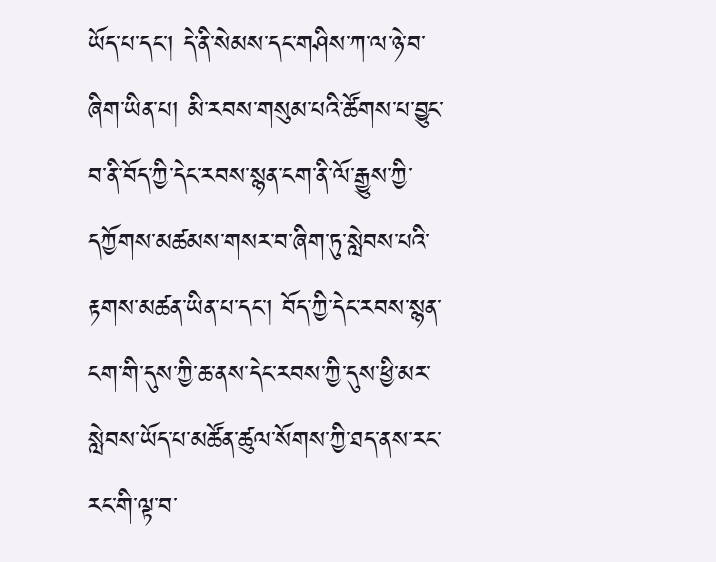ཡོད་པ་དང་། དེ་ནི་སེམས་དང་གཤིས་ཀ་ལ་ཉེ་བ་ཞིག་ཡིན་པ། མི་རབས་གསུམ་པའི་ཚོགས་པ་བྱུང་བ་ནི་བོད་ཀྱི་དེང་རབས་སྙན་ངག་ནི་ལོ་རྒྱུས་ཀྱི་དཀྱོགས་མཚམས་གསར་བ་ཞིག་ཏུ་སླེབས་པའི་རྟགས་མཚན་ཡིན་པ་དང་། བོད་ཀྱི་དེང་རབས་སྙན་ངག་གི་དུས་ཀྱི་ཆ་ནས་དེང་རབས་ཀྱི་དུས་ཕྱི་མར་སླེབས་ཡོད་པ་མཚོན་ཚུལ་སོགས་ཀྱི་ཐད་ནས་རང་རང་གི་ལྟ་བ་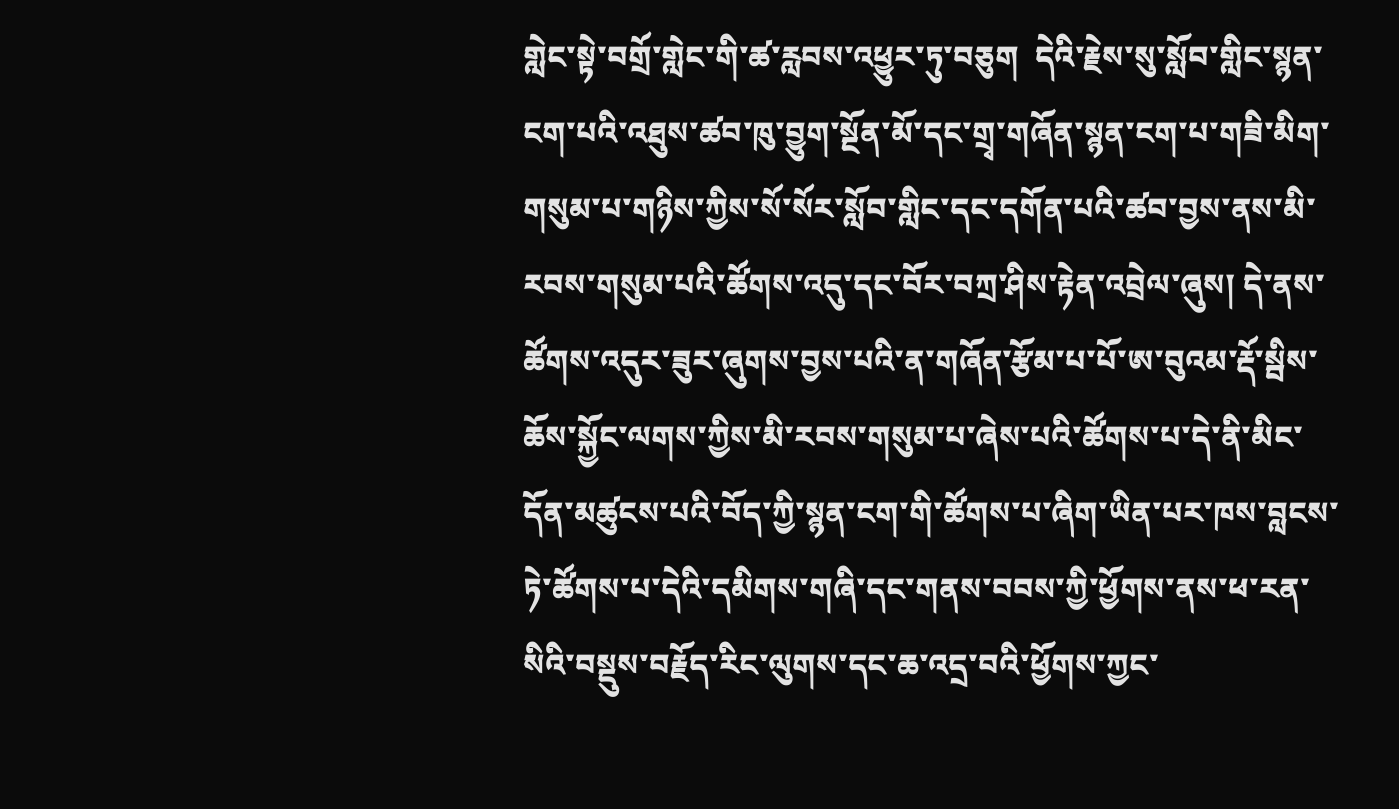གླེང་སྟེ་བགྲོ་གླེང་གི་ཚ་རླབས་འཕྱུར་ཏུ་བཅུག  དེའི་རྗེས་སུ་སློབ་གླིང་སྙན་ངག་པའི་འཐུས་ཚབ་ཁུ་བྱུག་སྔོན་མོ་དང་གྲྭ་གཞོན་སྙན་ངག་པ་གཟི་མིག་གསུམ་པ་གཉིས་ཀྱིས་སོ་སོར་སློབ་གླིང་དང་དགོན་པའི་ཚབ་བྱས་ནས་མི་རབས་གསུམ་པའི་ཚོགས་འདུ་དང་བོར་བཀྲ་ཤིས་རྟེན་འབྲེལ་ཞུས། དེ་ནས་ཚོགས་འདུར་ཟུར་ཞུགས་བྱས་པའི་ན་གཞོན་རྩོམ་པ་པོ་ཨ་བུའམ་རྡོ་སྦིས་ཆོས་སྐྱོང་ལགས་ཀྱིས་མི་རབས་གསུམ་པ་ཞེས་པའི་ཚོགས་པ་དེ་ནི་མིང་དོན་མཚུངས་པའི་བོད་ཀྱི་སྙན་ངག་གི་ཚོགས་པ་ཞིག་ཡིན་པར་ཁས་བླངས་ཏེ་ཚོགས་པ་དེའི་དམིགས་གཞི་དང་གནས་བབས་ཀྱི་ཕྱོགས་ནས་ཕ་རན་སིའི་བསྡུས་བརྗོད་རིང་ལུགས་དང་ཆ་འདྲ་བའི་ཕྱོགས་ཀྱང་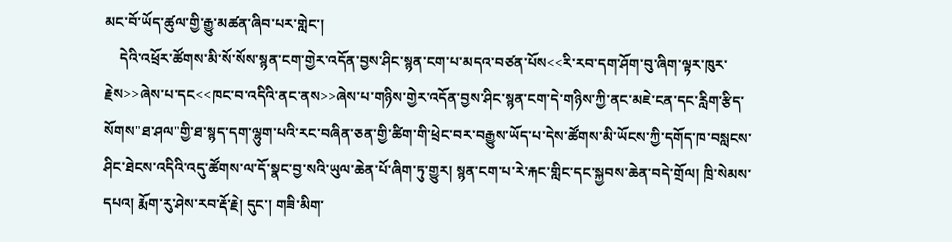མང་བོ་ཡོད་ཚུལ་གྱི་རྒྱུ་མཚན་ཞིབ་པར་གླེང་།
    དེའི་འཕྲོར་ཚོགས་མི་སོ་སོས་སྙན་ངག་གྱེར་འདོན་བྱས་ཤིང་སྙན་ངག་པ་མདའ་བཙན་པོས<<རི་རབ་དག་ཤོག་བུ་ཞིག་ལྟར་ཁུར་རྗེས>>ཞེས་པ་དང<<ཁང་བ་འདིའི་ནང་ནས>>ཞེས་པ་གཉིས་གྱེར་འདོན་བྱས་ཤིང་སྙན་ངག་དེ་གཉིས་ཀྱི་ནང་མཇེ་ངན་དང་རླིག་རྩིད་སོགས"ཐ་ཤལ"གྱི་ཐ་སྙད་དག་ལྷུག་པའི་རང་བཞིན་ཅན་གྱི་ཚིག་གི་ཕྲེང་བར་བརྒྱུས་ཡོད་པ་དེས་ཚོགས་མི་ཡོངས་ཀྱི་དགོད་ཁ་བསླངས་ཤིང་ཐེངས་འདིའི་འདུ་ཚོགས་ལ་དོ་སྣང་བྱ་སའི་ཡུལ་ཆེན་པོ་ཞིག་ཏུ་གྱུར། སྙན་ངག་པ་རེ་རྐང་གླིང་དང་སྐྱབས་ཆེན་བདེ་གྲོལ། ཁྲི་སེམས་དཔའ། རྨོག་རུ་ཤེས་རབ་རྡོ་རྗེ། དུང་། གཟི་མིག་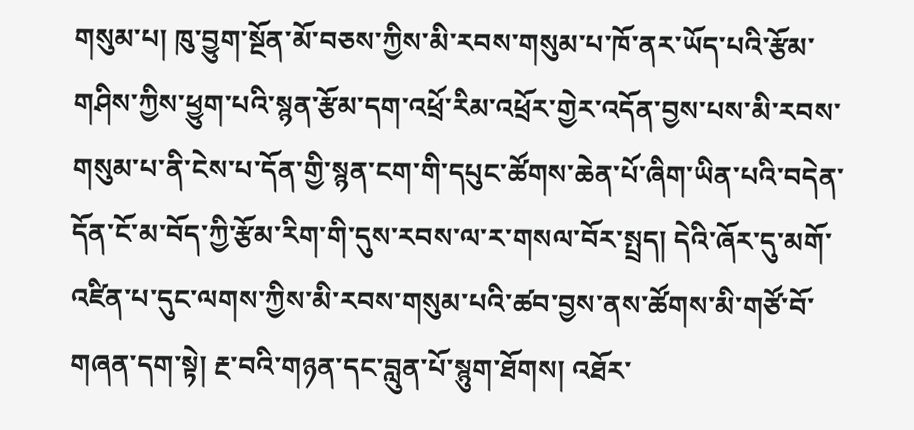གསུམ་པ། ཁུ་བྱུག་སྔོན་མོ་བཅས་ཀྱིས་མི་རབས་གསུམ་པ་ཁོ་ནར་ཡོད་པའི་རྩོམ་གཤིས་ཀྱིས་ཕྱུག་པའི་སྙན་རྩོམ་དག་འཕྲོ་རིམ་འཕྲོར་གྱེར་འདོན་བྱས་པས་མི་རབས་གསུམ་པ་ནི་ངེས་པ་དོན་གྱི་སྙན་ངག་གི་དཔུང་ཚོགས་ཆེན་པོ་ཞིག་ཡིན་པའི་བདེན་དོན་ངོ་མ་བོད་ཀྱི་རྩོམ་རིག་གི་དུས་རབས་ལ་ར་གསལ་བོར་སྤྲད། དེའི་ཞོར་དུ་མགོ་འཛིན་པ་དུང་ལགས་ཀྱིས་མི་རབས་གསུམ་པའི་ཚབ་བྱས་ནས་ཚོགས་མི་གཙོ་བོ་གཞན་དག་སྟེ། རྔ་བའི་གཉན་དང་བླུན་པོ་སྙུག་ཐོགས། འཐོར་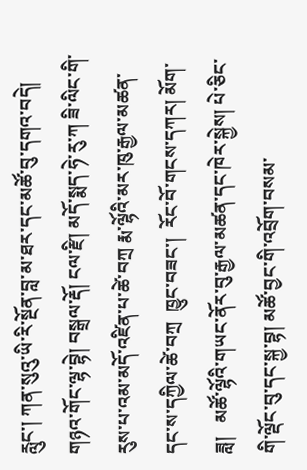རླུང་། ཀན་སུའུ་ཡི་རི་སྔོན་བླ་མ་ཐར་དང་མཚོ་བུ་དགའ་བདེ། གཉའ་གོང་ལྷ་བྷེ། བསྒྲལ་རྡོ། ངལ་རྫི། མདོ་སྨད་ཧེ་རུ་ཀ ཟི་ལིང་གི་རུས་པ་འམ་མདོ་འཛིན་པ་ཚེ་བཀྲ རྨ་ལྷོའི་མར་ཁུ་རྒྱལ་མཚན་དང་ས་དཀྱིལ་ཚེ་བཀྲ  ཁྱུང་བཟང་།  རོང་བོ་གངས་དཀར། མོག་ཟླ།   མཚོ་ལྷོའི་གཡང་ནོར་བུ་རྒྱལ་མཚན་དང་ཁེར་སྐྱེས། པེ་ཅིང་གི་ལྡོང་བུ་དང་སྐྱ་བྷ། མཚོ་བྱང་གི་འབྲོག་བསམ་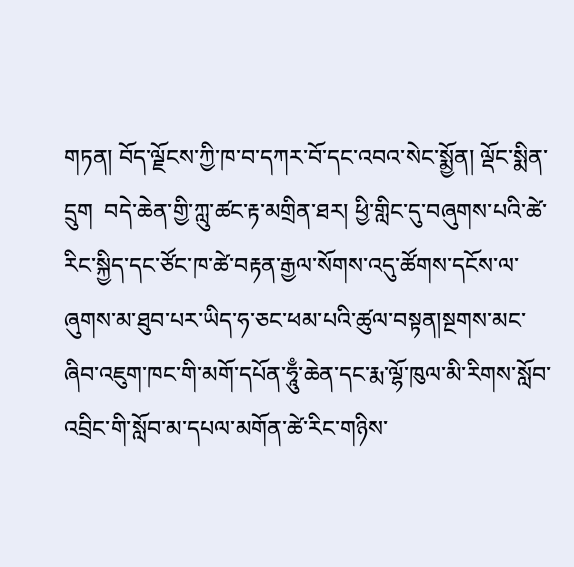གཏན། བོད་ལྗོངས་ཀྱི་ཁ་བ་དཀར་བོ་དང་འབའ་སེང་སྨྱོན། ལྡོང་སྨིན་དྲུག  བདེ་ཆེན་གྱི་ཀླུ་ཚང་རྟ་མགྲིན་ཐར། ཕྱི་གླིང་དུ་བཞུགས་པའི་ཚེ་རིང་སྐྱིད་དང་ཙོང་ཁ་ཚེ་བརྟན་རྒྱལ་སོགས་འདུ་ཚོགས་དངོས་ལ་ཞུགས་མ་ཐུབ་པར་ཡིད་ཧ་ཅང་ཕམ་པའི་ཚུལ་བསྟན།སྔགས་མང་ཞིབ་འཇུག་ཁང་གི་མགོ་དཔོན་ཧཱུྃ་ཆེན་དང་རྨ་ལྷོ་ཁུལ་མི་རིགས་སློབ་འབྲིང་གི་སློབ་མ་དཔལ་མགོན་ཚེ་རིང་གཉིས་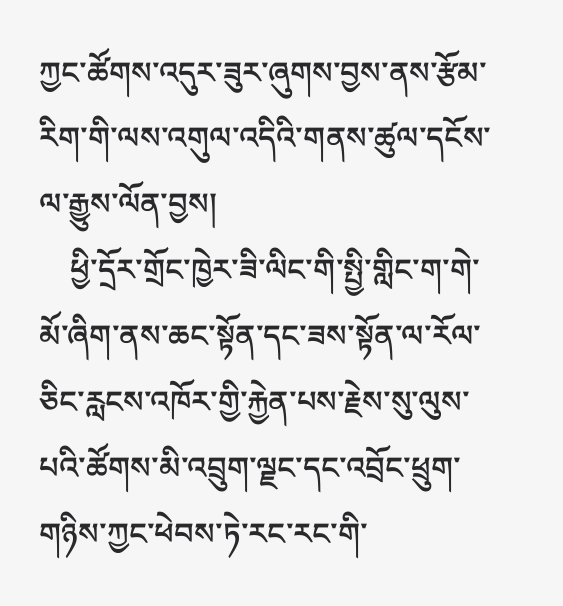ཀྱང་ཚོགས་འདུར་ཟུར་ཞུགས་བྱས་ནས་རྩོམ་རིག་གི་ལས་འགུལ་འདིའི་གནས་ཚུལ་དངོས་ལ་རྒྱུས་ལོན་བྱས།
    ཕྱི་དྲོར་གྲོང་ཁྱེར་ཟི་ལིང་གི་སྤྱི་གླིང་ག་གེ་མོ་ཞིག་ནས་ཆང་སྟོན་དང་ཟས་སྟོན་ལ་རོལ་ཅིང་རླངས་འཁོར་གྱི་རྐྱེན་པས་རྗེས་སུ་ལུས་པའི་ཚོགས་མི་འབྲུག་ལྗང་དང་འབྲོང་ཕྲུག་གཉིས་ཀྱང་ཕེབས་ཏེ་རང་རང་གི་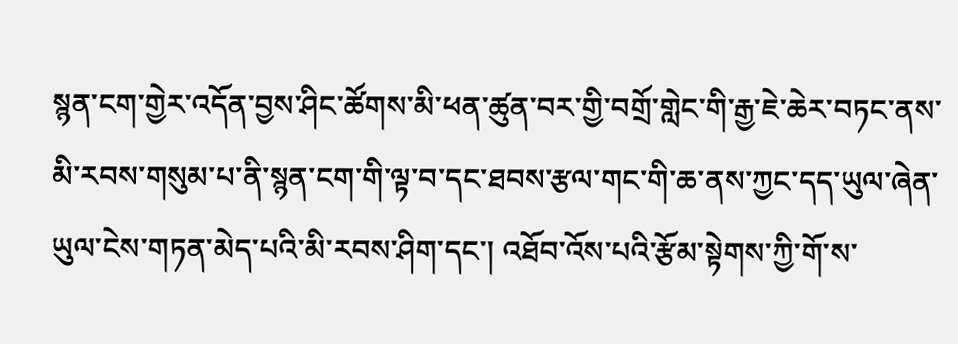སྙན་ངག་གྱེར་འདོན་བྱས་ཤིང་ཚོགས་མི་ཕན་ཚུན་བར་གྱི་བགྲོ་གླེང་གི་རྒྱ་ཇེ་ཆེར་བཏང་ནས་མི་རབས་གསུམ་པ་ནི་སྙན་ངག་གི་ལྟ་བ་དང་ཐབས་རྩལ་གང་གི་ཆ་ནས་ཀྱང་དད་ཡུལ་ཞེན་ཡུལ་ངེས་གཏན་མེད་པའི་མི་རབས་ཤིག་དང་། འཐོབ་འོས་པའི་རྩོམ་སྟེགས་ཀྱི་གོ་ས་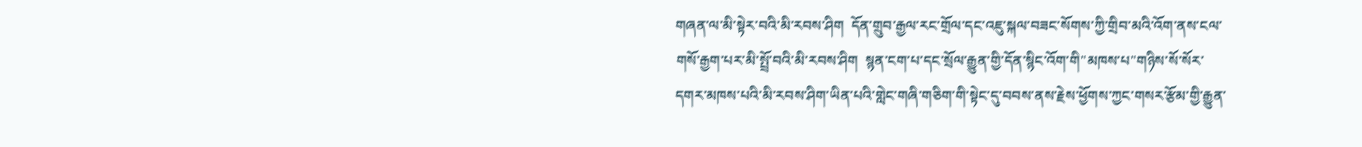གཞན་ལ་མི་སྟེར་བའི་མི་རབས་ཤིག  དོན་གྲུབ་རྒྱལ་རང་གྲོལ་དང་འཇུ་སྐལ་བཟང་སོགས་ཀྱི་གྲིབ་མའི་འོག་ནས་ངལ་གསོ་རྒྱག་པར་མི་སྤྲོ་བའི་མི་རབས་ཤིག  སྙན་ངག་པ་དང་སྲོལ་རྒྱུན་གྱི་དོན་སྙིང་འོག་གི"མཁས་པ"གཉིས་སོ་སོར་དགར་མཁས་པའི་མི་རབས་ཤིག་ཡིན་པའི་གླེང་གཞི་གཅིག་གི་སྟེང་དུ་བབས་ནས་རྗེས་ཕྱོགས་ཀྱང་གསར་རྩོམ་གྱི་རྒྱུན་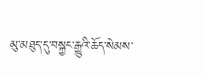མུ་མཐུད་དུ་བསྐྱང་རྒྱུའི་ཆོད་སེམས་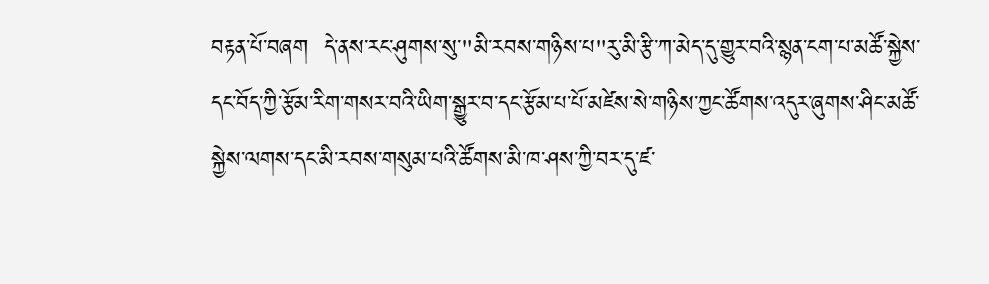བརྟན་པོ་བཞག  དེ་ནས་རང་ཤུགས་སུ་"མི་རབས་གཉིས་པ"རུ་མི་རྩི་ཀ་མེད་དུ་གྱུར་བའི་སྙན་ངག་པ་མཚོ་སྐྱེས་དང་བོད་ཀྱི་རྩོམ་རིག་གསར་བའི་ཡིག་སྒྱུར་བ་དང་རྩོམ་པ་པོ་མཛེས་སེ་གཉིས་ཀྱང་ཚོགས་འདུར་ཞུགས་ཤིང་མཚོ་སྐྱེས་ལགས་དང་མི་རབས་གསུམ་པའི་ཚོགས་མི་ཁ་ཤས་ཀྱི་བར་དུ་ཛ་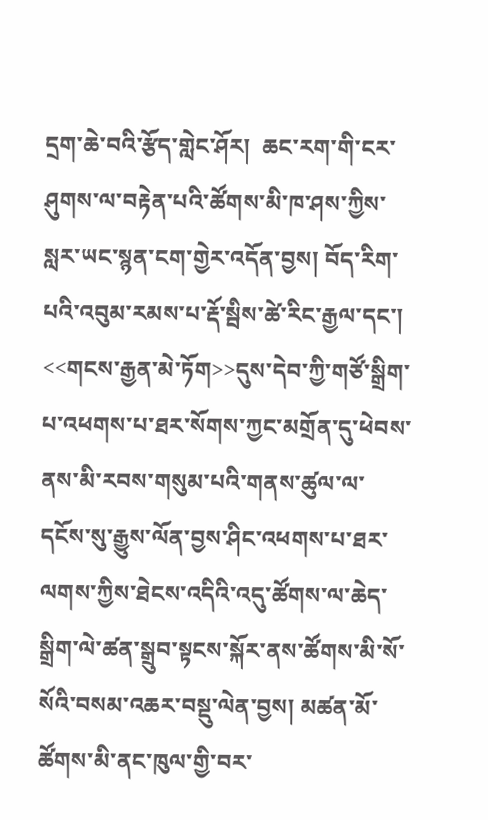དྲག་ཆེ་བའི་རྩོད་གླེང་ཤོར།  ཆང་རག་གི་ངར་ཤུགས་ལ་བརྟེན་པའི་ཚོགས་མི་ཁ་ཤས་ཀྱིས་སླར་ཡང་སྙན་ངག་གྱེར་འདོན་བྱས། བོད་རིག་པའི་འབུམ་རམས་པ་རྡོ་སྦིས་ཚེ་རིང་རྒྱལ་དང་། <<གངས་རྒྱན་མེ་ཏོག>>དུས་དེབ་ཀྱི་གཙོ་སྒྲིག་པ་འཕགས་པ་ཐར་སོགས་ཀྱང་མགྲོན་དུ་ཕེབས་ནས་མི་རབས་གསུམ་པའི་གནས་ཚུལ་ལ་དངོས་སུ་རྒྱུས་ལོན་བྱས་ཤིང་འཕགས་པ་ཐར་ལགས་ཀྱིས་ཐེངས་འདིའི་འདུ་ཚོགས་ལ་ཆེད་སྒྲིག་ལེ་ཚན་སྒྲུབ་སྟངས་སྐོར་ནས་ཚོགས་མི་སོ་སོའི་བསམ་འཆར་བསྡུ་ལེན་བྱས། མཚན་མོ་ཚོགས་མི་ནང་ཁུལ་གྱི་བར་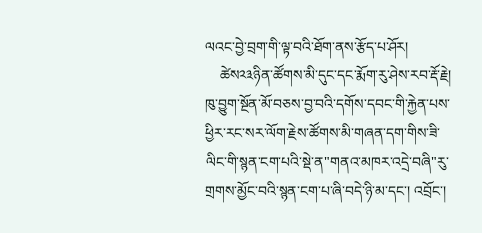ལའང་བྱེ་བྲག་གི་ལྟ་བའི་ཐོག་ནས་རྩོད་པ་ཤོར།
    ཚེས༢༣ཉིན་ཚོགས་མི་དུང་དང་རྨོག་རུ་ཤེས་རབ་རྡོ་རྗེ། ཁུ་བྱུག་སྔོན་མོ་བཅས་བྱ་བའི་དགོས་དབང་གི་རྐྱེན་པས་ཕྱིར་རང་སར་ལོག་རྗེས་ཚོགས་མི་གཞན་དག་གིས་ཟི་ལིང་གི་སྙན་ངག་པའི་སྡེ་ན"གནའ་མཁར་འདྲེ་བཞི"རུ་གྲགས་མྱོང་བའི་སྙན་ངག་པ་ཞི་བདེ་ཉི་མ་དང་། འབྲོང་།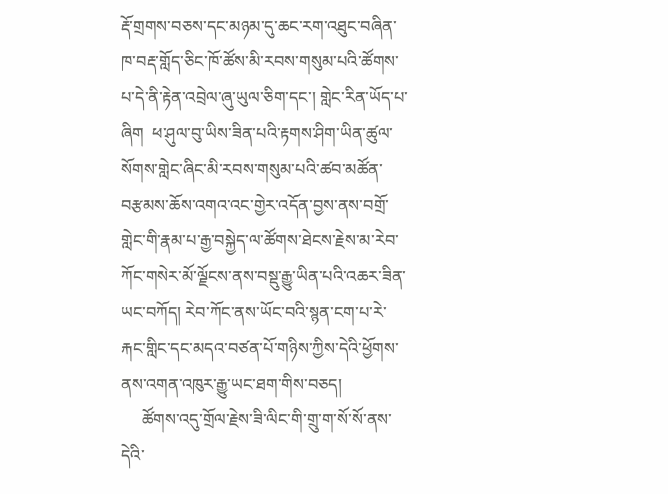རྡོ་གྲགས་བཅས་དང་མཉམ་དུ་ཆང་རག་འཐུང་བཞིན་ཁ་བརྡ་གློད་ཅིང་ཁོ་ཚོས་མི་རབས་གསུམ་པའི་ཚོགས་པ་དེ་ནི་རྟེན་འབྲེལ་ཞུ་ཡུལ་ཅིག་དང་། གླེང་རིན་ཡོད་པ་ཞིག  ཕ་ཤུལ་བུ་ཡིས་ཟིན་པའི་རྟགས་ཤིག་ཡིན་ཚུལ་སོགས་གླེང་ཞིང་མི་རབས་གསུམ་པའི་ཚབ་མཚོན་བརྩམས་ཆོས་འགའ་འང་གྱེར་འདོན་བྱས་ནས་བགྲོ་གླེང་གི་རྣམ་པ་རྒྱ་བསྐྱེད་ལ་ཚོགས་ཐེངས་རྗེས་མ་རེབ་ཀོང་གསེར་མོ་ལྗོངས་ནས་བསྡུ་རྒྱུ་ཡིན་པའི་འཆར་ཟིན་ཡང་བཀོད། རེབ་ཀོང་ནས་ཡོང་བའི་སྙན་ངག་པ་རེ་རྐང་གླིང་དང་མདའ་བཙན་པོ་གཉིས་ཀྱིས་དེའི་ཕྱོགས་ནས་འགན་འཁུར་རྒྱུ་ཡང་ཐག་གིས་བཅད།
     ཚོགས་འདུ་གྲོལ་རྗེས་ཟི་ལིང་གི་གྲུ་ག་སོ་སོ་ནས་དེའི་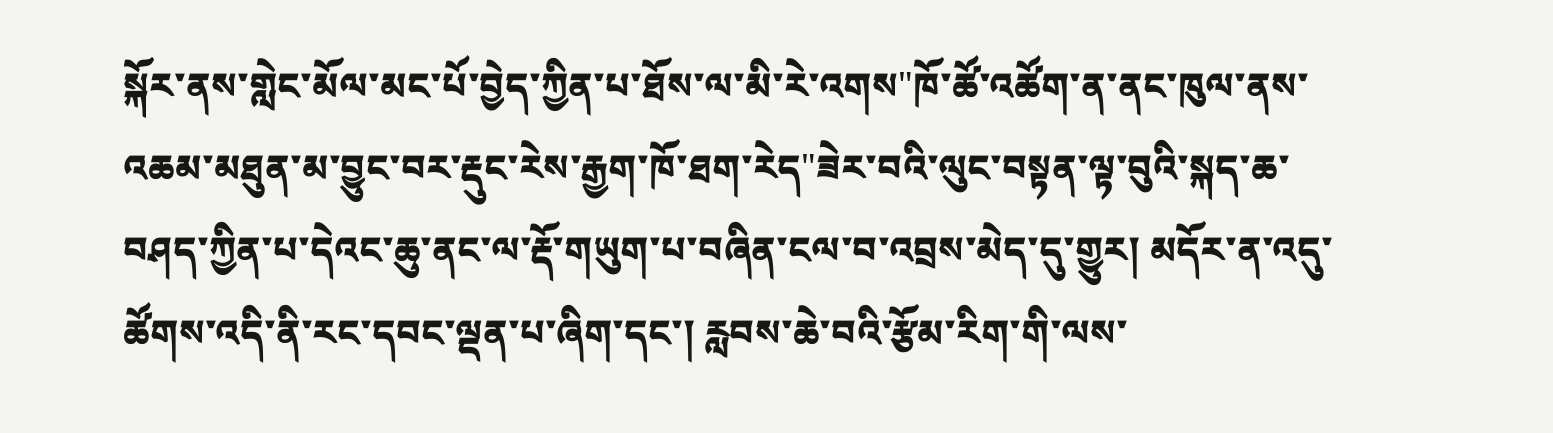སྐོར་ནས་གླེང་མོལ་མང་པོ་བྱེད་ཀྱིན་པ་ཐོས་ལ་མི་རེ་འགས"ཁོ་ཚོ་འཚོག་ན་ནང་ཁུལ་ནས་འཆམ་མཐུན་མ་བྱུང་བར་རྡུང་རེས་རྒྱག་ཁོ་ཐག་རེད"ཟེར་བའི་ལུང་བསྟན་ལྟ་བུའི་སྐད་ཆ་བཤད་ཀྱིན་པ་དེའང་ཆུ་ནང་ལ་རྡོ་གཡུག་པ་བཞིན་ངལ་བ་འབྲས་མེད་དུ་གྱུར། མདོར་ན་འདུ་ཚོགས་འདི་ནི་རང་དབང་ལྡན་པ་ཞིག་དང་། རླབས་ཆེ་བའི་རྩོམ་རིག་གི་ལས་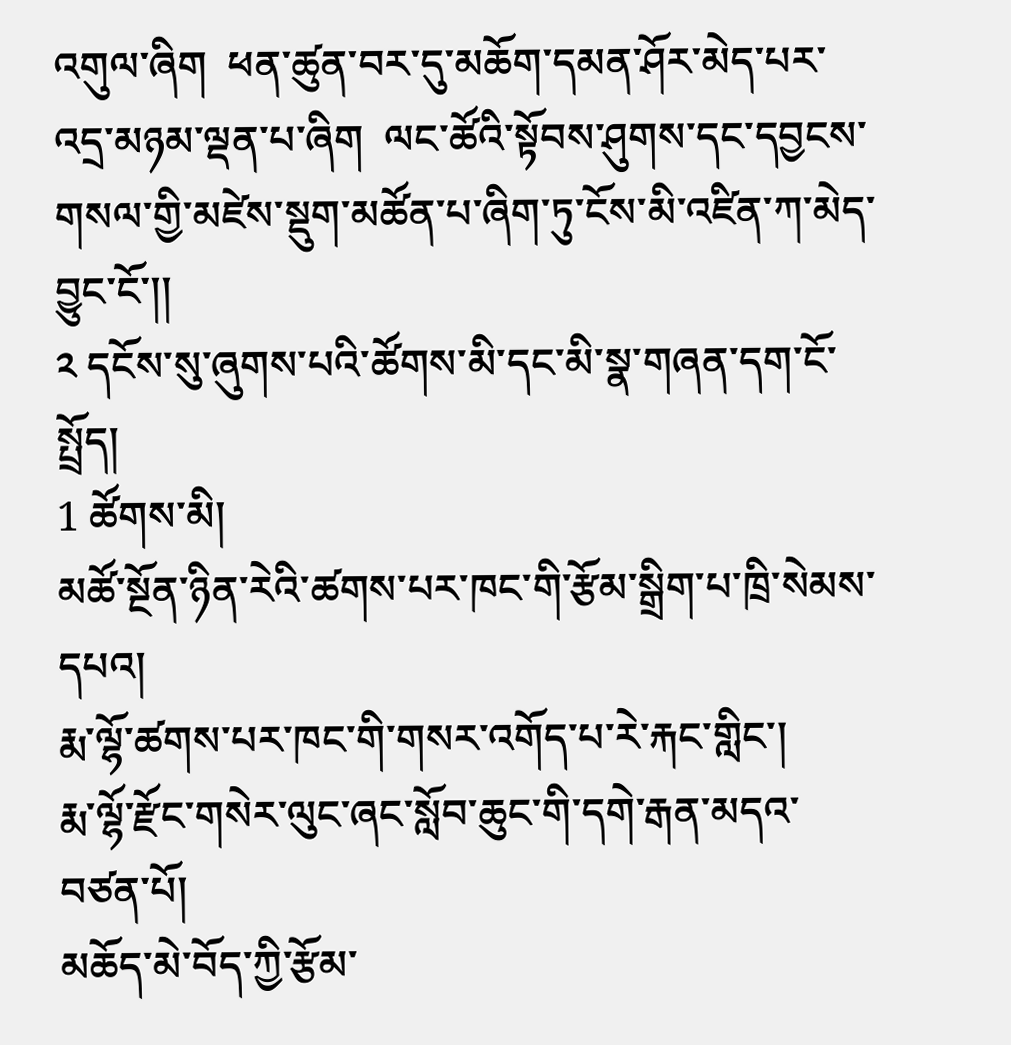འགུལ་ཞིག  ཕན་ཚུན་བར་དུ་མཆོག་དམན་ཤོར་མེད་པར་འདྲ་མཉམ་ལྡན་པ་ཞིག  ལང་ཚོའི་སྟོབས་ཤུགས་དང་དབྱངས་གསལ་གྱི་མཛེས་སྡུག་མཚོན་པ་ཞིག་ཏུ་ངོས་མི་འཛིན་ཀ་མེད་བྱུང་ངོ་།།
༢ དངོས་སུ་ཞུགས་པའི་ཚོགས་མི་དང་མི་སྣ་གཞན་དག་ངོ་སྤྲོད།
1 ཚོགས་མི།
མཚོ་སྔོན་ཉིན་རེའི་ཚགས་པར་ཁང་གི་རྩོམ་སྒྲིག་པ་ཁྲི་སེམས་དཔའ།
རྨ་ལྷོ་ཚགས་པར་ཁང་གི་གསར་འགོད་པ་རེ་རྐང་གླིང་།
རྨ་ལྷོ་རྫོང་གསེར་ལུང་ཞང་སློབ་ཆུང་གི་དགེ་རྒན་མདའ་བཙན་པོ།
མཆོད་མེ་བོད་ཀྱི་རྩོམ་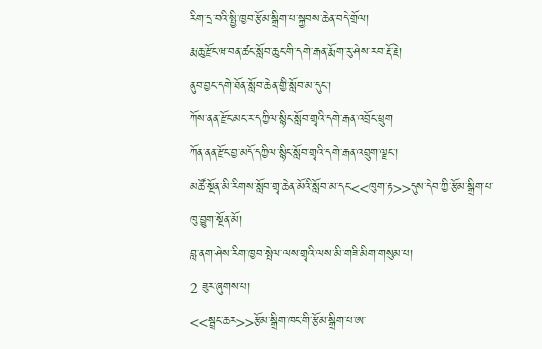རིག་དྲ་བའི་སྤྱི་ཁྱབ་རྩོམ་སྒྲིག་པ་སྐྱབས་ཆེན་བདེ་གྲོལ།
རྨ་ཆུ་རྫོང་ཝ་བན་ཚང་སློབ་ཆུང་གི་དགེ་རྒན་རྨོག་རུ་ཤེས་རབ་རྡོ་རྗེ།
ནུབ་བྱང་དགེ་ཐོན་སློབ་ཆེན་གྱི་སློབ་མ་དུང་།
ཀོས་ནན་རྫོང་མང་ར་དཀྱིལ་སྙིང་སློབ་གྲྭའི་དགེ་རྒན་འབྲོང་ཕྲུག
ཀོན་ནན་རྫོང་བྱ་མདོ་དཀྱིལ་སྙིང་སློབ་གྲྭའི་དགེ་རྒན་འབྲུག་ལྗང་།
མཚོ་སྔོན་མི་རིགས་སློབ་གྲྭ་ཆེན་མོའི་སློབ་མ་དང་<<ཁུག་རྟ>>དུས་དེབ་ཀྱི་རྩོམ་སྒྲིག་པ་ཁུ་བྱུག་སྔོན་མོ།
བླ་ནག་ཤེས་རིག་ཁྱབ་སྤེལ་ལས་གྲྭའི་ལས་མི་གཟི་མིག་གསུམ་པ།
2 ཟུར་ཞུགས་པ།
<<སྦྲང་ཆར>>རྩོམ་སྒྲིག་ཁང་གི་རྩོམ་སྒྲིག་པ་ཨ་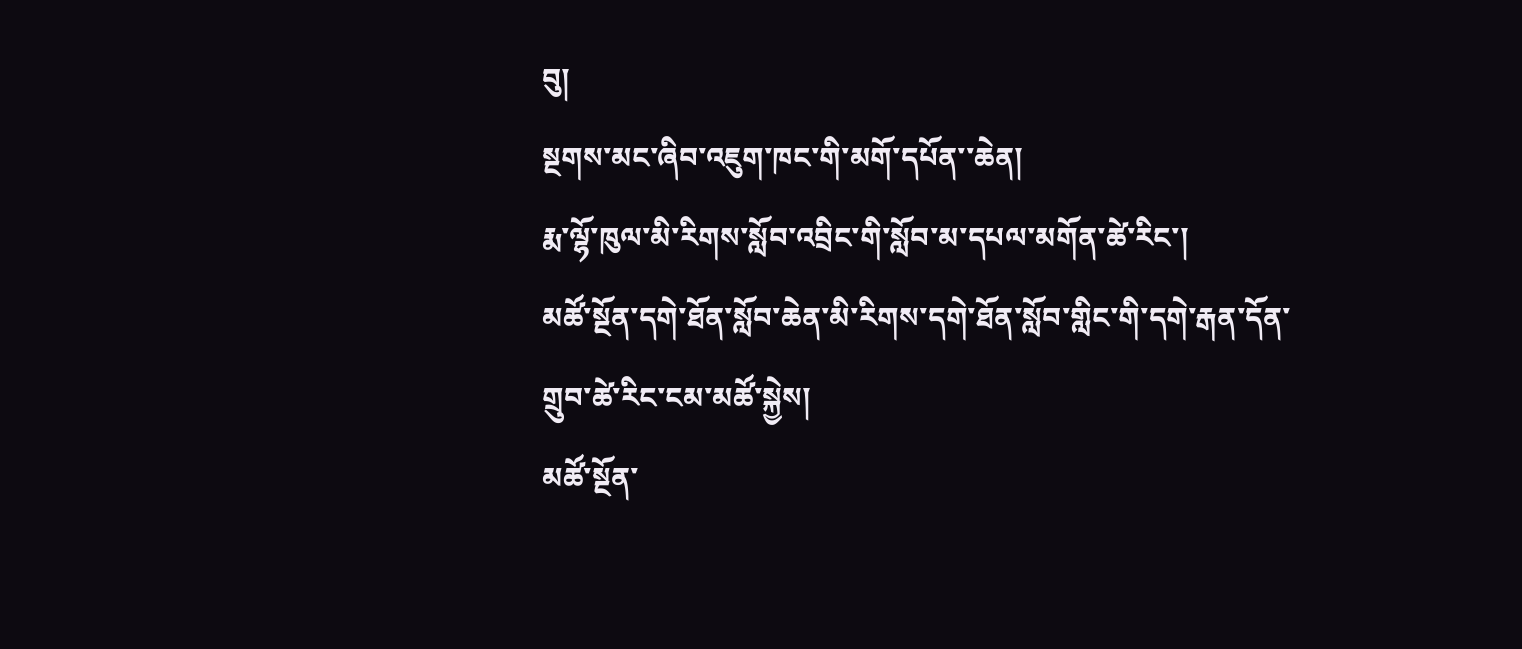བུ།
སྔགས་མང་ཞིབ་འཇུག་ཁང་གི་མགོ་དཔོན་་ཆེན།
རྨ་ལྷོ་ཁུལ་མི་རིགས་སློབ་འབྲིང་གི་སློབ་མ་དཔལ་མགོན་ཚེ་རིང་།
མཚོ་སྔོན་དགེ་ཐོན་སློབ་ཆེན་མི་རིགས་དགེ་ཐོན་སློབ་གླིང་གི་དགེ་རྒན་དོན་གྲུབ་ཚེ་རིང་ངམ་མཚོ་སྐྱེས།
མཚོ་སྔོན་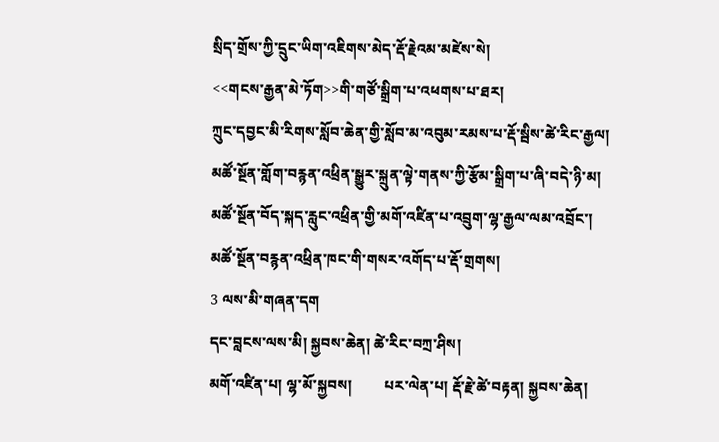སྲིད་གྲོས་ཀྱི་དྲུང་ཡིག་འཇིགས་མེད་རྡོ་རྗེའམ་མཛེས་སེ།
<<གངས་རྒྱན་མེ་ཏོག>>གི་གཙོ་སྒྲིག་པ་འཕགས་པ་ཐར།
ཀྲུང་དབྱང་མི་རིགས་སློབ་ཆེན་གྱི་སློབ་མ་འབུམ་རམས་པ་རྡོ་སྦིས་ཚེ་རིང་རྒྱལ།
མཚོ་སྔོན་གློག་བརྙན་འཕྲིན་སྒྱུར་སྐྲུན་ལྟེ་གནས་ཀྱི་རྩོམ་སྒྲིག་པ་ཞི་བདེ་ཉི་མ།
མཚོ་སྔོན་བོད་སྐད་རླུང་འཕྲིན་གྱི་མགོ་འཛིན་པ་འབྲུག་ལྷ་རྒྱལ་ལམ་འབྲོང་།
མཚོ་སྔོན་བརྙན་འཕྲིན་ཁང་གི་གསར་འགོད་པ་རྡོ་གྲགས།
3 ལས་མི་གཞན་དག
དང་བླངས་ལས་མི། སྐྱབས་ཆེན། ཚེ་རིང་བཀྲ་ཤིས།
མགོ་འཛིན་པ། ལྷ་མོ་སྐྱབས།         པར་ལེན་པ། རྡོ་རྗེ་ཚེ་བརྟན། སྐྱབས་ཆེན།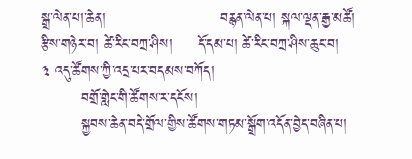སྒྲ་ལེན་པ།་ཆེན།                       བརྙན་ལེན་པ། སྐལ་ལྡན་རྒྱ་མཚོ།
རྩིས་གཉེར་བ། ཚེ་རིང་བཀྲ་ཤིས།     དོ་དམ་པ། ཚེ་རིང་བཀྲ་ཤིས་ཆུང་བ།
༣ འདུ་ཚོགས་ཀྱི་འདྲ་པར་བདམས་བཀོད།
        བགྲོ་གླེང་གི་ཚོགས་ར་དངོས།
        སྐྱབས་ཆེན་བདེ་གྲོལ་གྱིས་ཚོགས་གཏམ་སྒྲོག་འདོན་བྱེད་བཞིན་པ།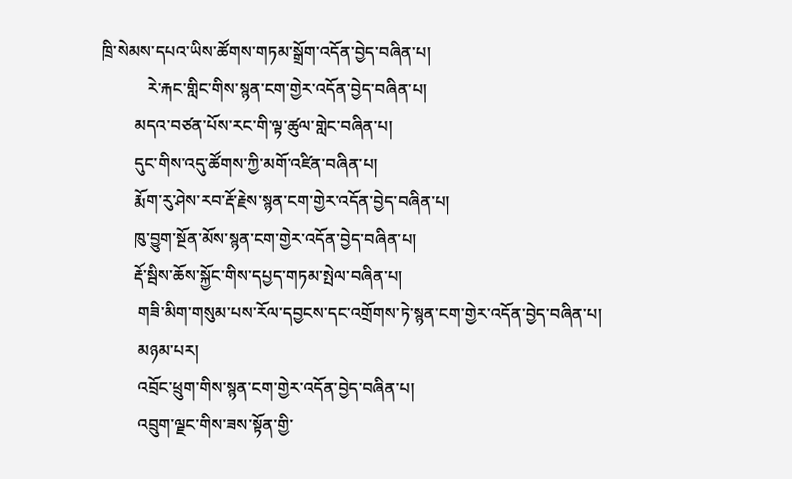ཁྲི་སེམས་དཔའ་ཡིས་ཚོགས་གཏམ་སྒྲོག་འདོན་བྱེད་བཞིན་པ།
           རེ་རྐང་གླིང་གིས་སྙན་ངག་གྱེར་འདོན་བྱེད་བཞིན་པ།
        མདའ་བཙན་པོས་རང་གི་ལྟ་ཚུལ་གླེང་བཞིན་པ།
        དུང་གིས་འདུ་ཚོགས་ཀྱི་མགོ་འཛིན་བཞིན་པ།
        རྨོག་རུ་ཤེས་རབ་རྡོ་རྗེས་སྙན་ངག་གྱེར་འདོན་བྱེད་བཞིན་པ།
        ཁུ་བྱུག་སྔོན་མོས་སྙན་ངག་གྱེར་འདོན་བྱེད་བཞིན་པ།
        རྡོ་སྦིས་ཆོས་སྐྱོང་གིས་དཔྱད་གཏམ་སྤེལ་བཞིན་པ།
         གཟི་མིག་གསུམ་པས་རོལ་དབྱངས་དང་འགྲོགས་ཏེ་སྙན་ངག་གྱེར་འདོན་བྱེད་བཞིན་པ།
         མཉམ་པར།
         འབྲོང་ཕྲུག་གིས་སྙན་ངག་གྱེར་འདོན་བྱེད་བཞིན་པ།
         འབྲུག་ལྗང་གིས་ཟས་སྟོན་གྱི་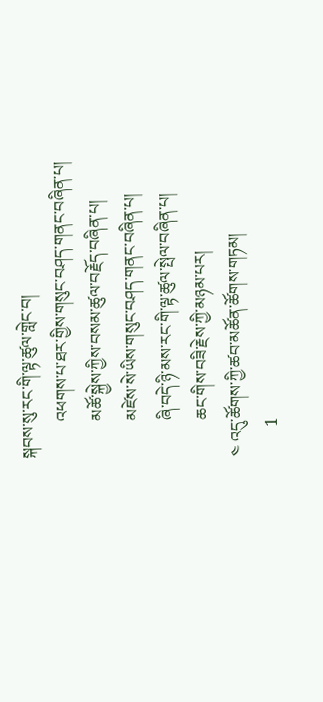སྐབས་སུ་རང་གི་ལྟ་ཚུལ་གླེང་བ།
         འཕགས་པ་ཐར་གྱིས་གསུང་བཤད་གནང་བཞིན་པ།
         མཚོ་སྐྱེས་ཀྱིས་བསམ་ཚུལ་བརྗོད་བཞིན་པ།
         མཛེས་སེ་ཡིས་གསུང་བཤད་གནང་བཞིན་པ།
         ཞི་བདེ་ཉི་མས་རང་གི་ལྟ་ཚུལ་སྤེལ་བཞིན་པ།
         ཆང་གིས་བཟི་རྗེས་ཀྱི་མཉམ་པར།
༤ འདུ་ཚོགས་ཀྱི་ཚབ་མཚོན་ཚོགས་གཏམ།
       1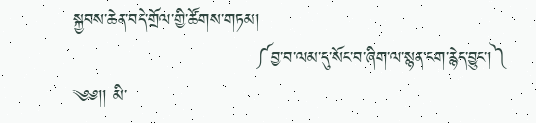སྐྱབས་ཆེན་བདེ་གྲོལ་གྱི་ཚོགས་གཏམ།
                               ༼བྱ་བ་ལམ་དུ་སོང་བ་ཞིག་ལ་སྙན་ངག་རྙེད་བྱུང་།༽
༄༅།། མི་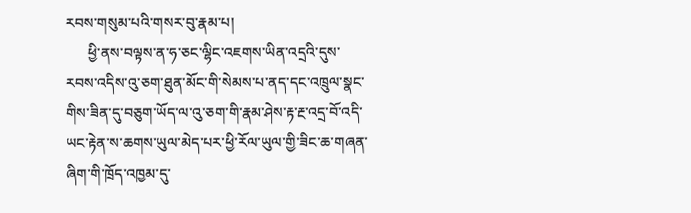རབས་གསུམ་པའི་གསར་བུ་རྣམ་པ།
      ཕྱི་ནས་བལྟས་ན་ཧ་ཅང་ལྷིང་འཇགས་ཡིན་འདྲའི་དུས་རབས་འདིས་འུ་ཅག་ཐུན་མོང་གི་སེམས་པ་ནད་དང་འཁྲུལ་སྣང་གིས་ཟིན་དུ་བཅུག་ཡོད་ལ་འུ་ཅག་གི་རྣམ་ཤེས་རྟ་རྔ་འདྲ་བོ་འདི་ཡང་རྟེན་ས་ཆགས་ཡུལ་མེད་པར་ཕྱི་རོལ་ཡུལ་གྱི་ཟིང་ཆ་གཞན་ཞིག་གི་ཁྲོད་འཁྱམ་དུ་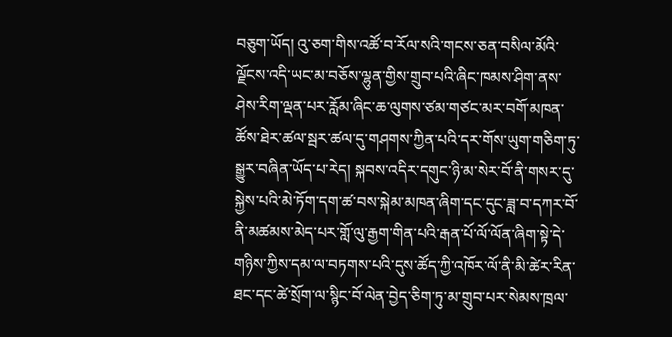བཅུག་ཡོད། འུ་ཅག་གིས་འཚོ་བ་རོལ་སའི་གངས་ཅན་བསིལ་མོའི་ལྗོངས་འདི་ཡང་མ་བཅོས་ལྷུན་གྱིས་གྲུབ་པའི་ཞིང་ཁམས་ཤིག་ནས་ཤེས་རིག་ལྡན་པར་རློམ་ཞིང་ཆ་ལུགས་ཙམ་གཙང་མར་བགོ་མཁན་ཚོས་ཐེར་ཚལ་སྦར་ཚལ་དུ་གཤགས་ཀྱིན་པའི་དར་གོས་ཡུག་གཅིག་ཏུ་སྒྱུར་བཞིན་ཡོད་པ་རེད། སྐབས་འདིར་དགུང་ཉི་མ་སེར་བོ་ནི་གསར་དུ་སྐྱེས་པའི་མེ་ཏོག་དག་ཚ་བས་སྐེམ་མཁན་ཞིག་དང་དུང་ཟླ་བ་དཀར་བོ་ནི་མཚམས་མེད་པར་གློ་ལུ་རྒྱག་གིན་པའི་རྒན་པོ་ལོ་ལོན་ཞིག་སྟེ་དེ་གཉིས་ཀྱིས་དམ་ལ་བཏགས་པའི་དུས་ཚོད་ཀྱི་འཁོར་ལོ་ནི་མི་ཚེར་རིན་ཐང་དང་ཚེ་སྲོག་ལ་སྙིང་བོ་ལེན་བྱེད་ཅིག་ཏུ་མ་གྲུབ་པར་སེམས་ཁྲལ་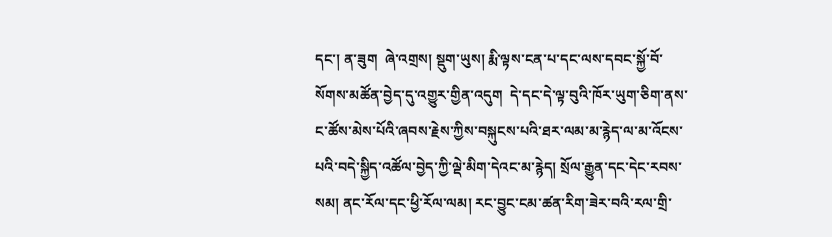དང་། ན་ཟུག  ཞེ་འགྲས། སྡུག་ཡུས། རྨི་ལྟས་ངན་པ་དང་ལས་དབང་སྐྱོ་བོ་སོགས་མཚོན་བྱེད་དུ་འགྱུར་གྱིན་འདུག  དེ་དང་དེ་ལྟ་བུའི་ཁོར་ཡུག་ཅིག་ནས་ང་ཚོས་མེས་པོའི་ཞབས་རྗེས་ཀྱིས་བསྐུངས་པའི་ཐར་ལམ་མ་རྙེད་ལ་མ་འོངས་པའི་བདེ་སྐྱིད་འཚོལ་བྱེད་ཀྱི་ལྡེ་མིག་དེའང་མ་རྙེད། སྲོལ་རྒྱུན་དང་དེང་རབས་སམ། ནང་རོལ་དང་ཕྱི་རོལ་ལམ། རང་བྱུང་ངམ་ཚན་རིག་ཟེར་བའི་རལ་གྲི་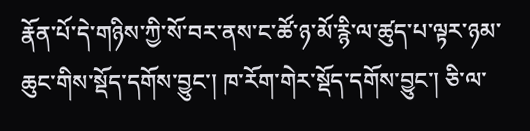རྣོན་པོ་དེ་གཉིས་ཀྱི་སོ་བར་ནས་ང་ཚོ་ཉ་མོ་རྙི་ལ་ཚུད་པ་ལྟར་ཉམ་ཆུང་གིས་སྡོད་དགོས་བྱུང་། ཁ་རོག་གེར་སྡོད་དགོས་བྱུང་། ཅི་ལ་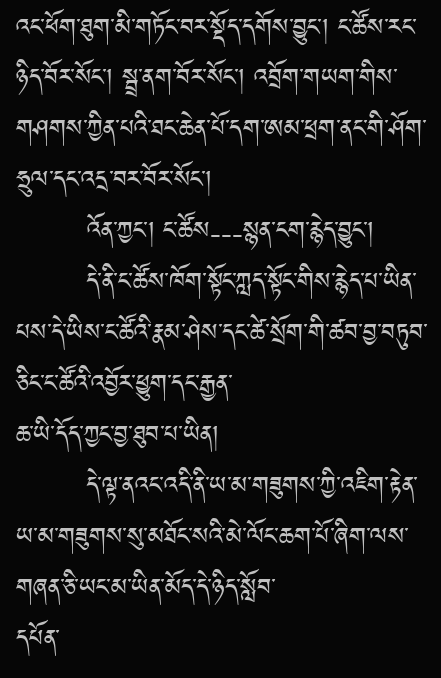འང་ཕོག་ཐུག་མི་གཏོང་བར་སྡོད་དགོས་བྱུང་། ང་ཚོས་རང་ཉིད་བོར་སོང་། སྦྲ་ནག་བོར་སོང་། འབྲོག་གཡག་གིས་གཤགས་ཀྱིན་པའི་ཐང་ཆེན་པོ་དག་ཨམ་ཕྲག་ནང་གི་ཤོག་ཧྲུལ་དང་འདྲ་བར་བོར་སོང་།
        འོན་ཀྱང་། ང་ཚོས---སྙན་ངག་རྙེད་བྱུང་།
        དེ་ནི་ང་ཚོས་ཁོག་སྟོང་ཀླད་སྟོང་གིས་རྙེད་པ་ཡིན་པས་དེ་ཡིས་ང་ཚོའི་རྣམ་ཤེས་དང་ཚེ་སྲོག་གི་ཚབ་བྱ་བཏུབ་ཅིང་ང་ཚོའི་འབྱོར་ཕྱུག་དང་རྒྱན་
ཆ་ཡི་དོད་ཀྱང་བྱ་ཐུབ་པ་ཡིན།
        དེ་ལྟ་ནའང་འདི་ནི་ཡ་མ་གཟུགས་ཀྱི་འཇིག་རྟེན་ཡ་མ་གཟུགས་སུ་མཐོང་སའི་མེ་ལོང་ཆག་པོ་ཞིག་ལས་གཞན་ཅི་ཡང་མ་ཡིན་མོད་དེ་ཉིད་སློབ་
དཔོན་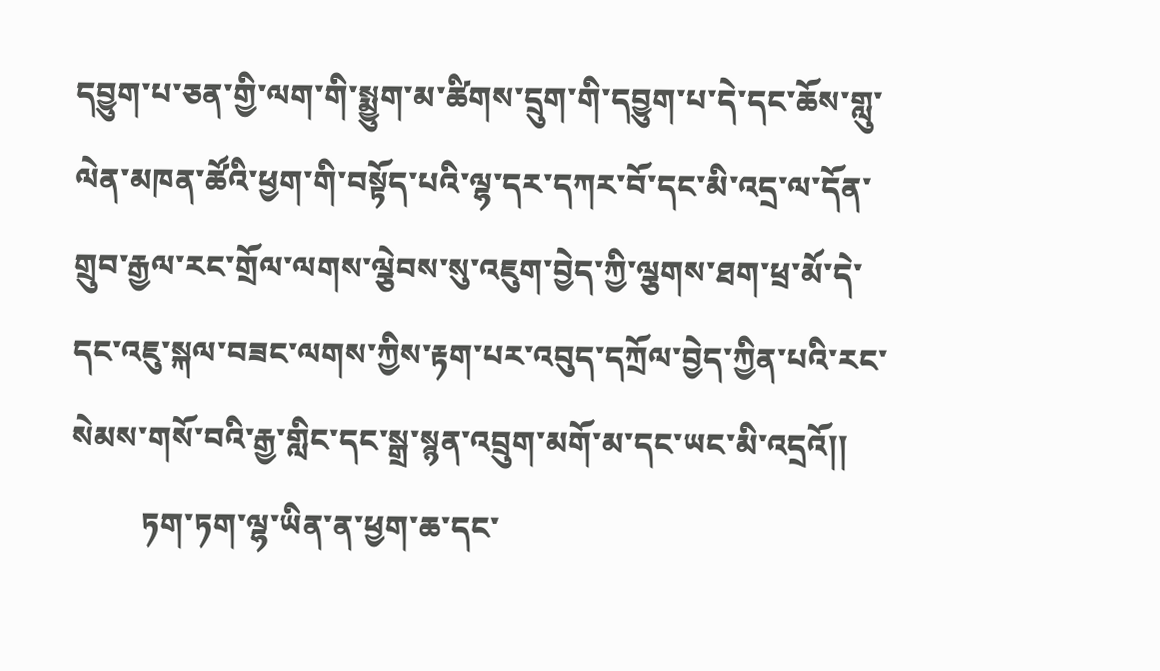དབྱུག་པ་ཅན་གྱི་ལག་གི་སྨྱུག་མ་ཚིགས་དྲུག་གི་དབྱུག་པ་དེ་དང་ཆོས་གླུ་ལེན་མཁན་ཚོའི་ཕྱག་གི་བསྟོད་པའི་ལྷ་དར་དཀར་བོ་དང་མི་འདྲ་ལ་དོན་
གྲུབ་རྒྱལ་རང་གྲོལ་ལགས་ལྕེབས་སུ་འཇུག་བྱེད་ཀྱི་ལྕགས་ཐག་ཕྲ་མོ་དེ་དང་འཇུ་སྐལ་བཟང་ལགས་ཀྱིས་རྟག་པར་འབུད་དཀྲོལ་བྱེད་ཀྱིན་པའི་རང་
སེམས་གསོ་བའི་རྒྱ་གླིང་དང་སྒྲ་སྙན་འབྲུག་མགོ་མ་དང་ཡང་མི་འདྲའོ།།
         ཏག་ཏག་ལྷ་ཡིན་ན་ཕྱག་ཆ་དང་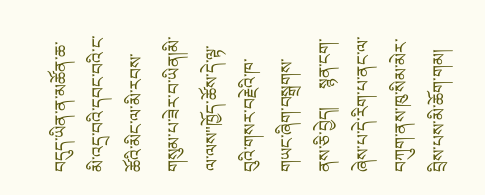བདུད་ཡིན་ན་མཚོན་ཆ་མི་འདྲ་བའི་དབང་བའི་ང་ཚོའི་མིང་ལ་མི་རབས་གསུམ་པ་ཟེར་བ་ཡིན།མི་ལ་ལས"ཁྱོད་ཚོས་དེ་ལྟ་བུའི་གསར་བརྗེའི་ཁ་གཡང་ཞིག་བསྒྲགས་ནས་ཅི་བྱེད།    སྙན་ངག་ཞེས་པ་དེ་རིག་པ་ནང་ལ་བཀུག་ནས་ཁུ་སིམ་མེར་བྲིས་པས་མི་ཆོག་གམ།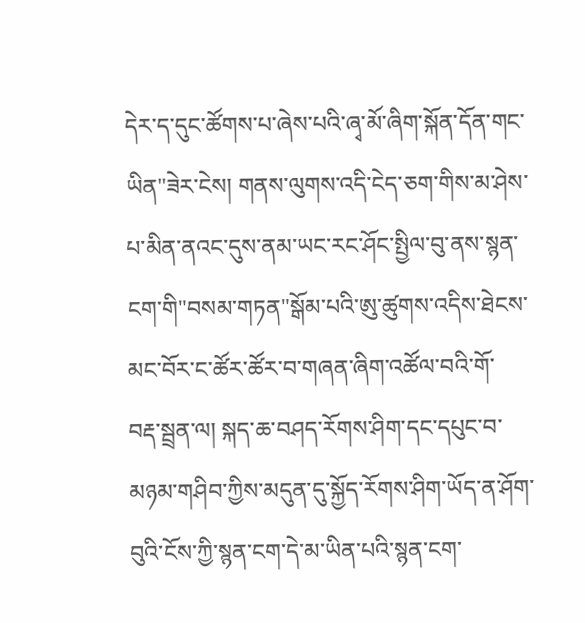དེར་ད་དུང་ཚོགས་པ་ཞེས་པའི་ཞྭ་མོ་ཞིག་སྐོན་དོན་གང་ཡིན"ཟེར་ངེས། གནས་ལུགས་འདི་ངེད་ཅག་གིས་མ་ཤེས་པ་མིན་ནའང་དུས་ནམ་ཡང་རང་ཤོང་སྤྱིལ་བུ་ནས་སྙན་ངག་གི"བསམ་གཏན"སྒོམ་པའི་ཨུ་ཚུགས་འདིས་ཐེངས་མང་བོར་ང་ཚོར་ཚོར་བ་གཞན་ཞིག་འཚོལ་བའི་གོ་
བརྡ་སྦྲན་ལ། སྐད་ཆ་བཤད་རོགས་ཤིག་དང་དཔུང་བ་མཉམ་གཤིབ་ཀྱིས་མདུན་དུ་སྐྱོད་རོགས་ཤིག་ཡོད་ན་ཤོག་བུའི་ངོས་ཀྱི་སྙན་ངག་དེ་མ་ཡིན་པའི་སྙན་ངག་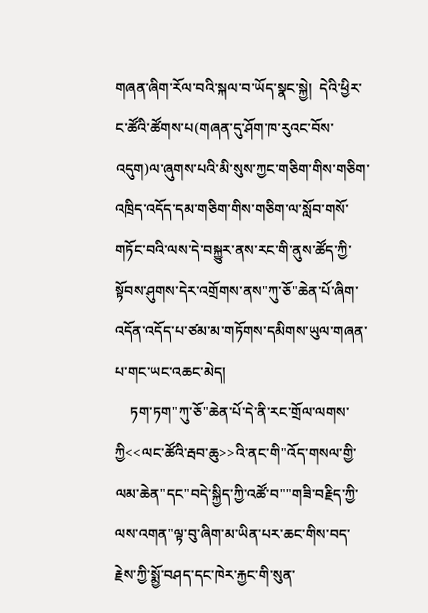གཞན་ཞིག་རོལ་བའི་སྐལ་བ་ཡོད་སྣང་སྐྱེ།  དེའི་ཕྱིར་ང་ཚོའི་ཚོགས་པ(གཞན་དུ་ཤོག་ཁ་རུའང་བོས་འདུག)ལ་ཞུགས་པའི་མི་སུས་ཀྱང་གཅིག་གིས་གཅིག་འཁྲིད་འདོད་དམ་གཅིག་གིས་གཅིག་ལ་སློབ་གསོ་གཏོང་བའི་ལས་དེ་བསྐྱུར་ནས་རང་གི་ནུས་ཚོད་ཀྱི་སྟོབས་ཤུགས་དེར་འགྲོགས་ནས"ཀུ་ཅོ"ཆེན་པོ་ཞིག་འདོན་འདོད་པ་ཙམ་མ་གཏོགས་དམིགས་ཡུལ་གཞན་པ་གང་ཡང་འཆང་མེད།
    ཏག་ཏག"ཀུ་ཅོ"ཆེན་པོ་དེ་ནི་རང་གྲོལ་ལགས་ཀྱི<<ལང་ཚོའི་རྦབ་ཆུ>>འི་ནང་གི"འོད་གསལ་གྱི་ལམ་ཆེན"དང"བདེ་སྐྱིད་ཀྱི་འཚོ་བ""གཟི་བརྗིད་ཀྱི་ལས་འགན"ལྟ་བུ་ཞིག་མ་ཡིན་པར་ཆང་གིས་བད་རྗེས་ཀྱི་སྨྱོ་བཤད་དང་ཁེར་རྐྱང་གི་སུན་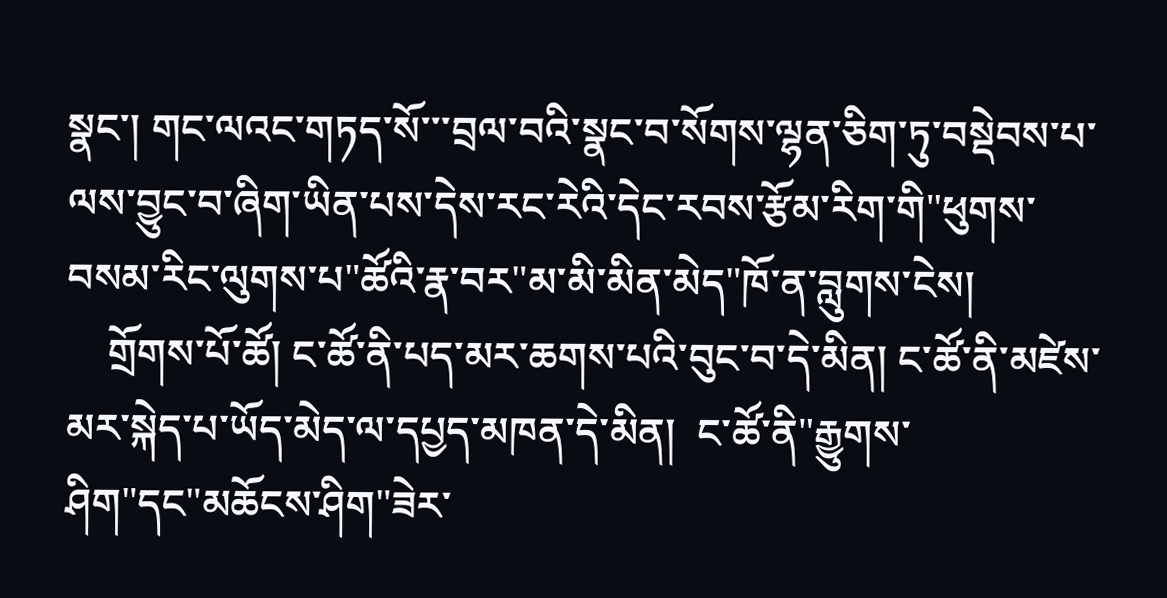སྣང་། གང་ལའང་གཏད་སོ་་་བྲལ་བའི་སྣང་བ་སོགས་ལྷན་ཅིག་ཏུ་བསྡེབས་པ་ལས་བྱུང་བ་ཞིག་ཡིན་པས་དེས་རང་རེའི་དེང་རབས་རྩོམ་རིག་གི"ཕུགས་བསམ་རིང་ལུགས་པ"ཚོའི་རྣ་བར"མ་མི་མིན་མེད"ཁོ་ན་བླུགས་ངེས།
    གྲོགས་པོ་ཚོ། ང་ཚོ་ནི་པད་མར་ཆགས་པའི་བུང་བ་དེ་མིན། ང་ཚོ་ནི་མཛེས་མར་སྐེད་པ་ཡོད་མེད་ལ་དཔྱད་མཁན་དེ་མིན།  ང་ཚོ་ནི"རྒྱུགས་ཤིག"དང"མཆོངས་ཤིག"ཟེར་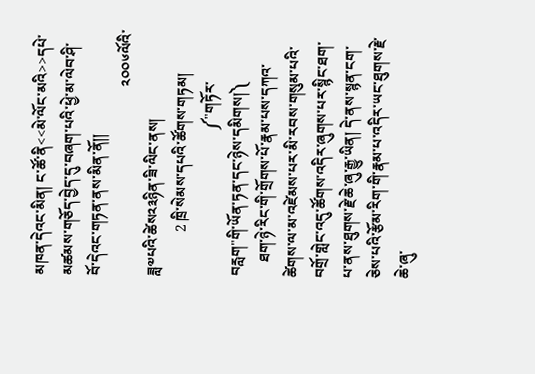མཁན་དེའང་མིན། ང་ཚོ་ནི<<མེ་ལོང་མའི>>དཔེ་མཚམས་གཅོད་བྱེད་དུ་བཞག་པའི་ཕྱེ་མ་ལེབ་ཤི་བོ་དེའང་གཏན་ནས་མིན་ནོ།།
                                                    ༢༠༠༦ལོའི་ཟླ༧པའི་ཚེས༢༣ཉིན་ཟི་ལིང་ནས།
            2 ཁྲི་སེམས་དཔའི་ཚོགས་གཏམ།
                                        ༼"གཏོར་བརླག"གི་ཡོན་ཏན་དང་ཉེས་དམིགས།༽
    ཐག་ཉེ་རིང་གི་གྲོགས་པོ་རྣམ་པས་དཀའ་ཚེགས་ལ་མ་འཛེམས་པར་མི་རབས་གསུམ་པའི་བགྲོ་གླེང་འདུ་ཚོགས་འདིར་ཞུགས་པར་སྙིང་ཐག་པ་ནས་ཐུགས་རྗེ་ཆེ་ཞུ་རྒྱུ་ཡིན། དེ་ནས་སྙན་ངག་ཅེས་པའི་རྩོམ་རིག་གི་རྣམ་པ་འདིར་ཡང་ཐུགས་རྗེ་ཆེ་ཞུ་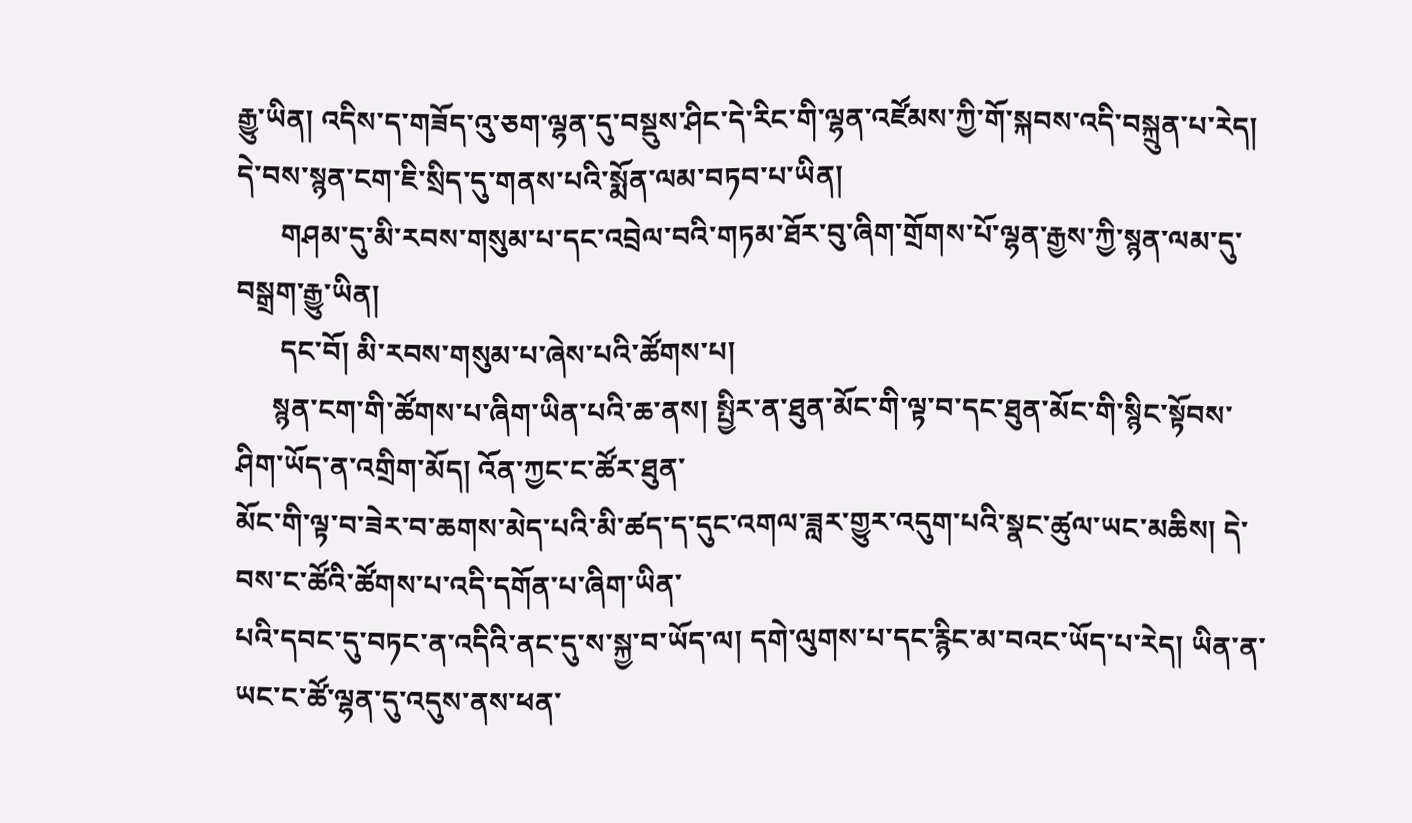རྒྱུ་ཡིན། འདིས་ད་གཟོད་འུ་ཅག་ལྷན་དུ་བསྡུས་ཤིང་དེ་རིང་གི་ལྷན་འཛོམས་ཀྱི་གོ་སྐབས་འདི་བསྐྲུན་པ་རེད། དེ་བས་སྙན་ངག་ཇི་སྲིད་དུ་གནས་པའི་སྨོན་ལམ་བཏབ་པ་ཡིན།
      གཤམ་དུ་མི་རབས་གསུམ་པ་དང་འབྲེལ་བའི་གཏམ་ཐོར་བུ་ཞིག་གྲོགས་པོ་ལྷན་རྒྱས་ཀྱི་སྙན་ལམ་དུ་བསྒྲག་རྒྱུ་ཡིན།
      དང་བོ། མི་རབས་གསུམ་པ་ཞེས་པའི་ཚོགས་པ།
     སྙན་ངག་གི་ཚོགས་པ་ཞིག་ཡིན་པའི་ཆ་ནས། སྤྱིར་ན་ཐུན་མོང་གི་ལྟ་བ་དང་ཐུན་མོང་གི་སྙིང་སྟོབས་ཤིག་ཡོད་ན་འགྲིག་མོད། འོན་ཀྱང་ང་ཚོར་ཐུན་
མོང་གི་ལྟ་བ་ཟེར་བ་ཆགས་མེད་པའི་མི་ཚད་ད་དུང་འགལ་ཟླར་གྱུར་འདུག་པའི་སྣང་ཚུལ་ཡང་མཆིས། དེ་བས་ང་ཚོའི་ཚོགས་པ་འདི་དགོན་པ་ཞིག་ཡིན་
པའི་དབང་དུ་བཏང་ན་འདིའི་ནང་དུ་ས་སྐྱ་བ་ཡོད་ལ། དགེ་ལུགས་པ་དང་རྙིང་མ་བའང་ཡོད་པ་རེད། ཡིན་ན་ཡང་ང་ཚོ་ལྷན་དུ་འདུས་ནས་ཕན་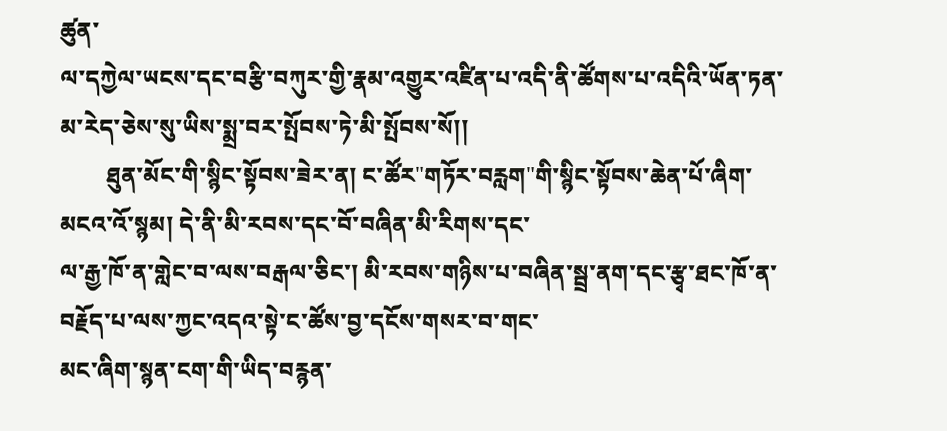ཚུན་
ལ་དཀྱེལ་ཡངས་དང་བརྩི་བཀུར་གྱི་རྣམ་འགྱུར་འཛིན་པ་འདི་ནི་ཚོགས་པ་འདིའི་ཡོན་ཏན་མ་རེད་ཅེས་སུ་ཡིས་སྨྲ་བར་སྤོབས་ཏེ་མི་སྤོབས་སོ།།
        ཐུན་མོང་གི་སྙིང་སྟོབས་ཟེར་ན། ང་ཚོར"གཏོར་བརླག"གི་སྙིང་སྟོབས་ཆེན་པོ་ཞིག་མངའ་འོ་སྙམ། དེ་ནི་མི་རབས་དང་བོ་བཞིན་མི་རིགས་དང་
ལ་རྒྱ་ཁོ་ན་གླེང་བ་ལས་བརྒལ་ཅིང་། མི་རབས་གཉིས་པ་བཞིན་སྦྲ་ནག་དང་རྩྭ་ཐང་ཁོ་ན་བརྗོད་པ་ལས་ཀྱང་འདའ་སྟེ་ང་ཚོས་བྱ་དངོས་གསར་བ་གང་
མང་ཞིག་སྙན་ངག་གི་ཡིད་བརྙན་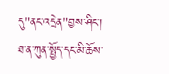དུ"ནང་འདྲེན"བྱས་ཤིང་། ཐ་ན་ཀུན་སྤྱོད་དང་མི་ཆོས་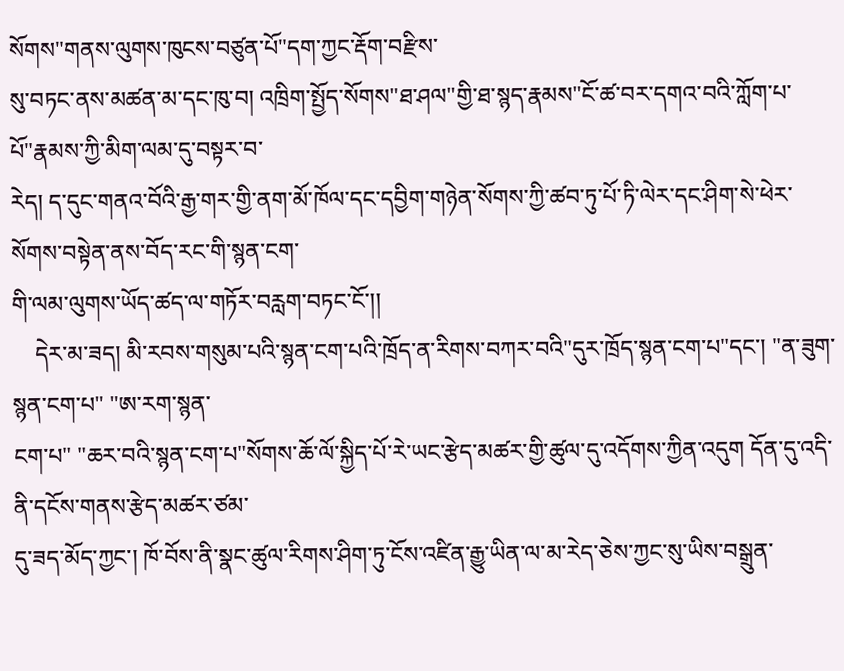སོགས"གནས་ལུགས་ཁུངས་བཙུན་པོ"དག་ཀྱང་རྡོག་བརྫིས་
སུ་བཏང་ནས་མཚན་མ་དང་ཁུ་བ། འཁྲིག་སྤྱོད་སོགས"ཐ་ཤལ"གྱི་ཐ་སྙད་རྣམས"ངོ་ཚ་བར་དགའ་བའི་ཀློག་པ་པོ"རྣམས་ཀྱི་མིག་ལམ་དུ་བསྟར་བ་
རེད། ད་དུང་གནའ་བོའི་རྒྱ་གར་གྱི་ནག་མོ་ཁོལ་དང་དབྱིག་གཉེན་སོགས་ཀྱི་ཚབ་ཏུ་པོ་ཏི་ལེར་དང་ཤིག་སེ་ཕེར་སོགས་བསྟེན་ནས་བོད་རང་གི་སྙན་ངག་
གི་ལམ་ལུགས་ཡོད་ཚད་ལ་གཏོར་བརླག་བཏང་ངོ་།།
    དེར་མ་ཟད། མི་རབས་གསུམ་པའི་སྙན་ངག་པའི་ཁྲོད་ན་རིགས་བཀར་བའི"དུར་ཁྲོད་སྙན་ངག་པ"དང་། "ན་ཟུག་སྙན་ངག་པ" "ཨ་རག་སྙན་
ངག་པ" "ཆར་བའི་སྙན་ངག་པ"སོགས་ཆོ་ལོ་སྐྱིད་པོ་རེ་ཡང་རྩེད་མཚར་གྱི་ཚུལ་དུ་འདོགས་ཀྱིན་འདུག དོན་དུ་འདི་ནི་དངོས་གནས་རྩེད་མཚར་ཙམ་
དུ་ཟད་མོད་ཀྱང་། ཁོ་བོས་ནི་སྣང་ཚུལ་རིགས་ཤིག་ཏུ་ངོས་འཛིན་རྒྱུ་ཡིན་ལ་མ་རེད་ཅེས་ཀྱང་སུ་ཡིས་བསྒྲུན་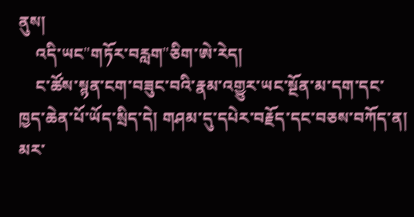ནུས།
    འདི་ཡང"གཏོར་བརླག"ཅིག་ཨེ་རེད།
    ང་ཚོས་སྙན་ངག་བཟུང་བའི་རྣམ་འགྱུར་ཡང་སྔོན་མ་དག་དང་ཁྱད་ཆེན་པོ་ཡོད་སྲིད་དེ། གཤམ་དུ་དཔེར་བརྗོད་དང་བཅས་བཀོད་ན།
མར་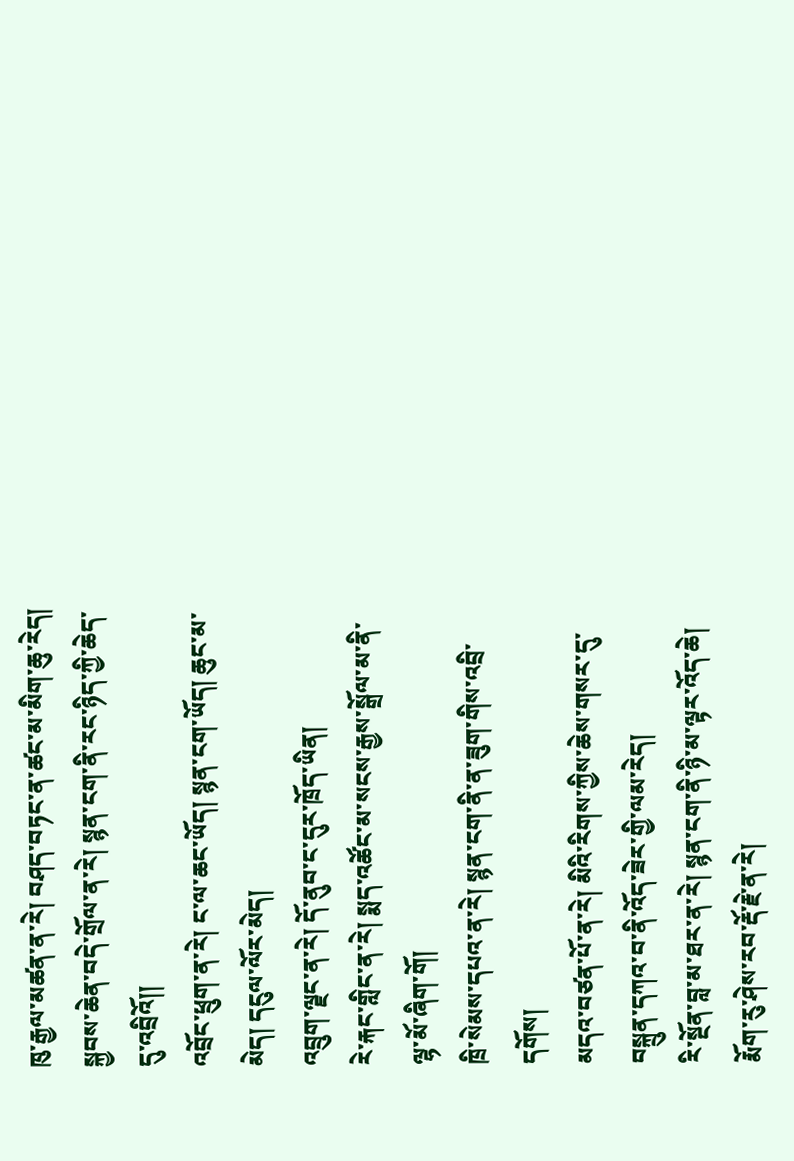ཁུ་རྒྱལ་མཚན་ན་རེ། བཤད་བཏང་ན་ཚང་མ་མིག་ཆུ་རེད།
སྐྱབས་ཆེན་བདེ་གྲོལ་ན་རེ། སྙན་ངག་ནི་རང་ཉིད་ཀྱི་ཆེད་དུ་འབྲིའོ།།
འབྲོང་ཕྲུག་ན་རེ། ང་ལ་ཆང་ཡོད། སྙན་ངག་ཡོད། ཆུང་མ་མེད། དངུལ་ལོར་མེད།
འབྲུག་ལྗང་ན་རེ། དོ་ནུབ་ང་དུར་ཁྲོད་ཡིན།
རེ་རྐང་གླིང་ན་རེ། སྨད་འཚོང་མ་སངས་རྒྱས་སྒྲོལ་མ་ནི་ལྷ་མོ་ཞིག་གོ།
ཁྲི་སེམས་དཔའ་ན་རེ། སྙན་ངག་ནི་ན་ཟུག་གིས་འབྲི་དགོས།
མདའ་བཙན་པོ་ན་རེ། མིའི་རིགས་ཀྱིས་ཆེས་གསར་དུ་བསྐྲུན་དཀའ་བ་ནི་འོད་ཟེར་གྱི་ལམ་རེད།
རི་སྔོན་བླ་མ་ཐར་ན་རེ། སྙན་ངག་ནི་ཉི་མ་ལྟར་འོད་ཆེ།
རྨོག་རུ་ཤེས་རབ་རྡོ་རྗེ་ན་རེ།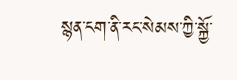སྙན་ངག་ནི་རང་སེམས་ཀྱི་སྐྱོ་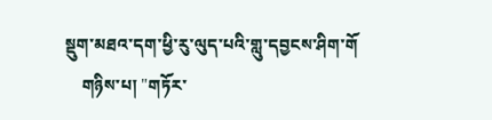སྡུག་མཐའ་དག་ཕྱི་རུ་ལུད་པའི་གླུ་དབྱངས་ཤིག་གོ
    གཉིས་པ། "གཏོར་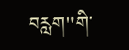བརླག"གི་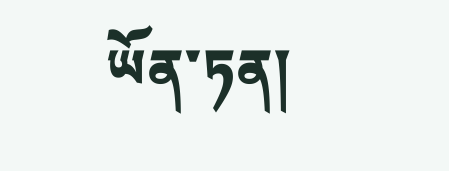ཡོན་ཏན།